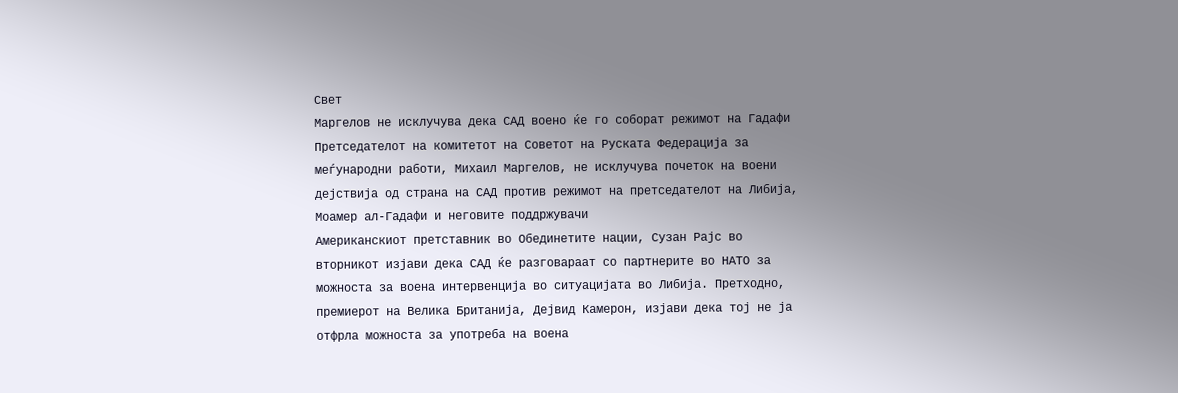Свет
Маргелов не исклучува дека САД воено ќе го соборат режимот на Гадафи
Претседателот на комитетот на Советот на Руската Федерација за меѓународни работи, Михаил Маргелов, не исклучува почеток на воени дејствија од страна на САД против режимот на претседателот на Либија, Моамер ал-Гадафи и неговите поддржувачи
Американскиот претставник во Обединетите нации, Сузан Рајс во вторникот изјави дека САД ќе разговараат со партнерите во НАТО за можноста за воена интервенција во ситуацијата во Либија. Претходно, премиерот на Велика Британија, Дејвид Камерон, изјави дека тој не ја отфрла можноста за употреба на воена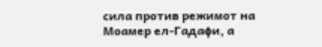сила против режимот на Моамер ел-Гадафи, а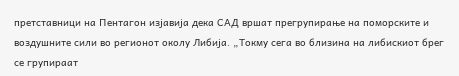претставници на Пентагон изјавија дека САД вршат прегрупирање на поморските и воздушните сили во регионот околу Либија. „Токму сега во близина на либискиот брег се групираат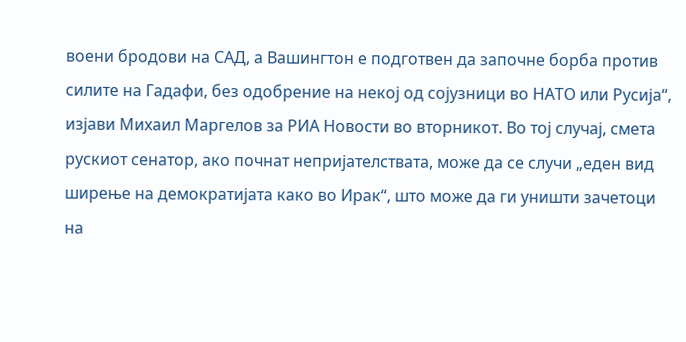воени бродови на САД, а Вашингтон е подготвен да започне борба против силите на Гадафи, без одобрение на некој од сојузници во НАТО или Русија“, изјави Михаил Маргелов за РИА Новости во вторникот. Во тој случај, смета рускиот сенатор, ако почнат непријателствата, може да се случи „еден вид ширење на демократијата како во Ирак“, што може да ги уништи зачетоци на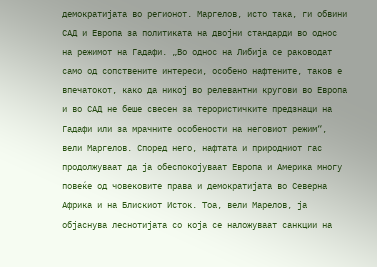демократијата во регионот. Маргелов, исто така, ги обвини САД и Европа за политиката на двојни стандарди во однос на режимот на Гадафи. „Во однос на Либија се раководат само од сопствените интереси, особено нафтените, таков е впечатокот, како да никој во релевантни кругови во Европа и во САД не беше свесен за терористичките предзнаци на Гадафи или за мрачните особености на неговиот режим“, вели Маргелов. Според него, нафтата и природниот гас продолжуваат да ја обеспокојуваат Европа и Америка многу повеќе од човековите права и демократијата во Северна Африка и на Блискиот Исток. Тоа, вели Марелов, ја објаснува леснотијата со која се наложуваат санкции на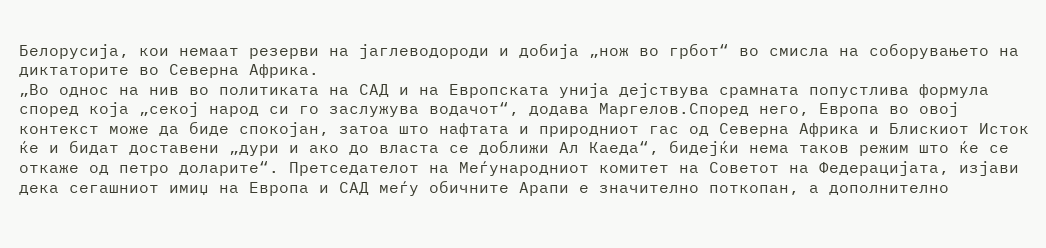Белорусија, кои немаат резерви на јаглеводороди и добија „нож во грбот“ во смисла на соборувањето на диктаторите во Северна Африка.
„Во однос на нив во политиката на САД и на Европската унија дејствува срамната попустлива формула според која „секој народ си го заслужува водачот“, додава Маргелов.Според него, Европа во овој контекст може да биде спокојан, затоа што нафтата и природниот гас од Северна Африка и Блискиот Исток ќе и бидат доставени „дури и ако до власта се доближи Ал Каеда“, бидејќи нема таков режим што ќе се откаже од петро доларите“. Претседателот на Меѓународниот комитет на Советот на Федерацијата, изјави дека сегашниот имиџ на Европа и САД меѓу обичните Арапи е значително поткопан, а дополнително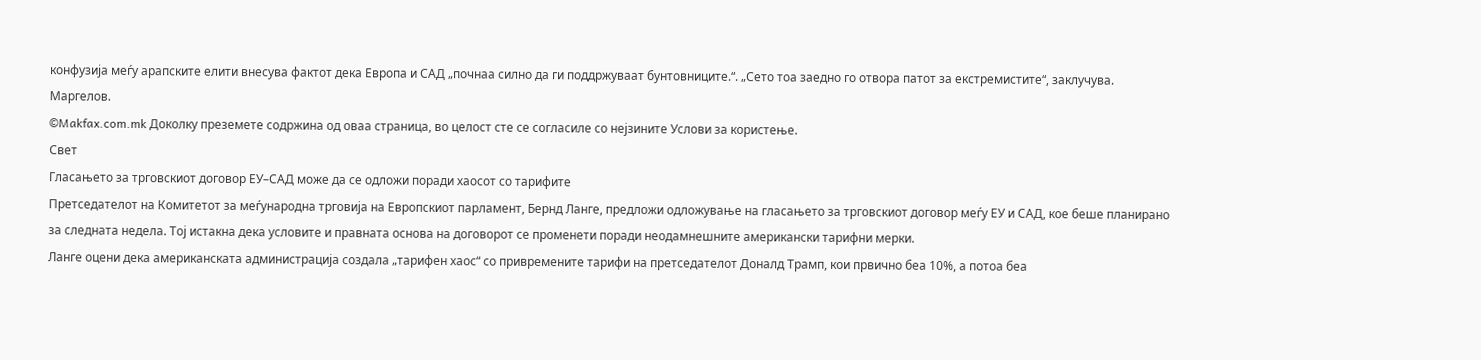конфузија меѓу арапските елити внесува фактот дека Европа и САД „почнаа силно да ги поддржуваат бунтовниците.“. „Сето тоа заедно го отвора патот за екстремистите“, заклучува. Маргелов.
©Makfax.com.mk Доколку преземете содржина од оваа страница, во целост сте се согласиле со нејзините Услови за користење.
Свет
Гласањето за трговскиот договор ЕУ–САД може да се одложи поради хаосот со тарифите
Претседателот на Комитетот за меѓународна трговија на Европскиот парламент, Бернд Ланге, предложи одложување на гласањето за трговскиот договор меѓу ЕУ и САД, кое беше планирано за следната недела. Тој истакна дека условите и правната основа на договорот се променети поради неодамнешните американски тарифни мерки.
Ланге оцени дека американската администрација создала „тарифен хаос“ со привремените тарифи на претседателот Доналд Трамп, кои првично беа 10%, а потоа беа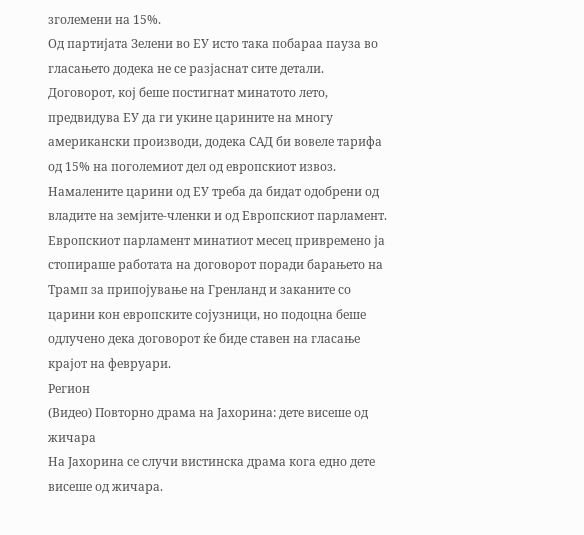зголемени на 15%.
Од партијата Зелени во ЕУ исто така побараа пауза во гласањето додека не се разјаснат сите детали.
Договорот, кој беше постигнат минатото лето, предвидува ЕУ да ги укине царините на многу американски производи, додека САД би вовеле тарифа од 15% на поголемиот дел од европскиот извоз. Намалените царини од ЕУ треба да бидат одобрени од владите на земјите-членки и од Европскиот парламент.
Европскиот парламент минатиот месец привремено ја стопираше работата на договорот поради барањето на Трамп за припојување на Гренланд и заканите со царини кон европските сојузници, но подоцна беше одлучено дека договорот ќе биде ставен на гласање крајот на февруари.
Регион
(Видео) Повторно драма на Јахорина: дете висеше од жичара
На Јахорина се случи вистинска драма кога едно дете висеше од жичара.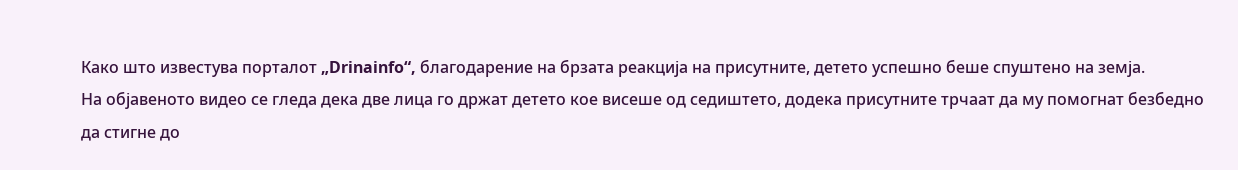Како што известува порталот „Drinainfo“, благодарение на брзата реакција на присутните, детето успешно беше спуштено на земја.
На објавеното видео се гледа дека две лица го држат детето кое висеше од седиштето, додека присутните трчаат да му помогнат безбедно да стигне до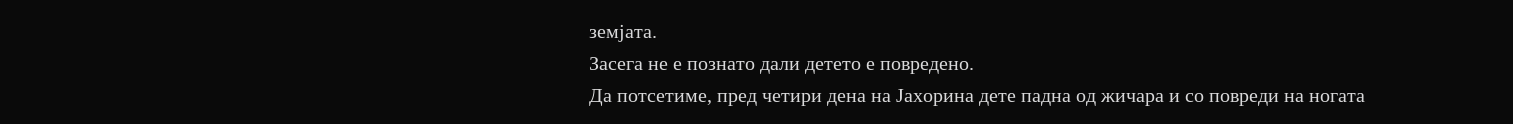земјата.
Засега не е познато дали детето е повредено.
Да потсетиме, пред четири дена на Јахорина дете падна од жичара и со повреди на ногата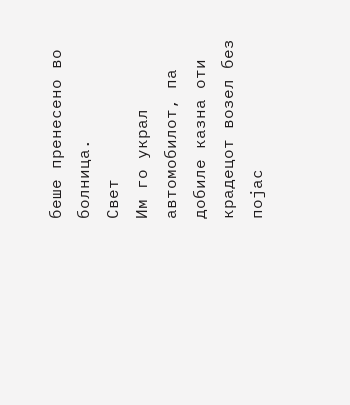беше пренесено во болница.
Свет
Им го украл автомобилот, па добиле казна оти крадецот возел без појас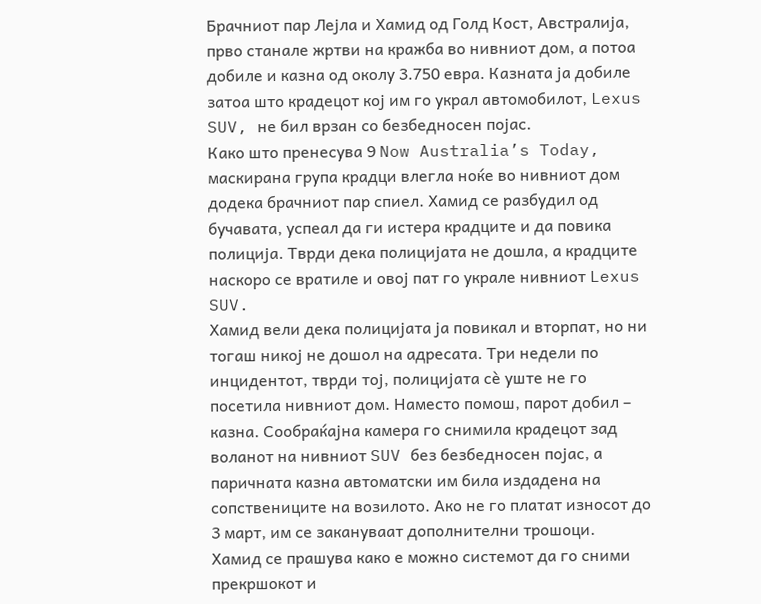Брачниот пар Лејла и Хамид од Голд Кост, Австралија, прво станале жртви на кражба во нивниот дом, а потоа добиле и казна од околу 3.750 евра. Казната ја добиле затоа што крадецот кој им го украл автомобилот, Lexus SUV, не бил врзан со безбедносен појас.
Како што пренесува 9 Now Australia’s Today, маскирана група крадци влегла ноќе во нивниот дом додека брачниот пар спиел. Хамид се разбудил од бучавата, успеал да ги истера крадците и да повика полиција. Тврди дека полицијата не дошла, а крадците наскоро се вратиле и овој пат го украле нивниот Lexus SUV.
Хамид вели дека полицијата ја повикал и вторпат, но ни тогаш никој не дошол на адресата. Три недели по инцидентот, тврди тој, полицијата сè уште не го посетила нивниот дом. Наместо помош, парот добил – казна. Сообраќајна камера го снимила крадецот зад воланот на нивниот SUV без безбедносен појас, а паричната казна автоматски им била издадена на сопствениците на возилото. Ако не го платат износот до 3 март, им се закануваат дополнителни трошоци.
Хамид се прашува како е можно системот да го сними прекршокот и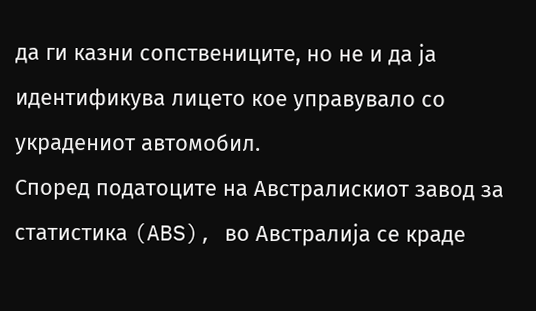да ги казни сопствениците, но не и да ја идентификува лицето кое управувало со украдениот автомобил.
Според податоците на Австралискиот завод за статистика (ABS), во Австралија се краде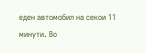еден автомобил на секои 11 минути. Во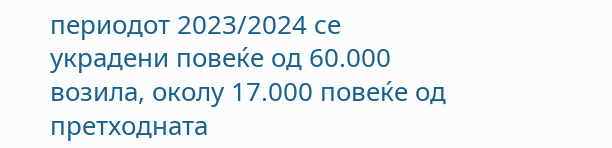периодот 2023/2024 се украдени повеќе од 60.000 возила, околу 17.000 повеќе од претходната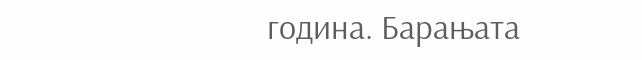година. Барањата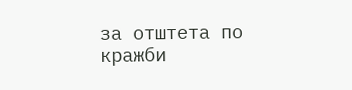за отштета по кражби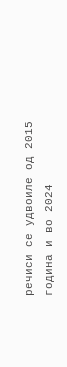речиси се удвоиле од 2015 година и во 2024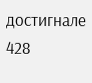достигнале 428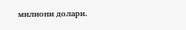милиони долари.